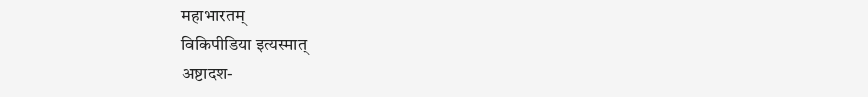महाभारतम्
विकिपीडिया इत्यस्मात्
अष्टादश-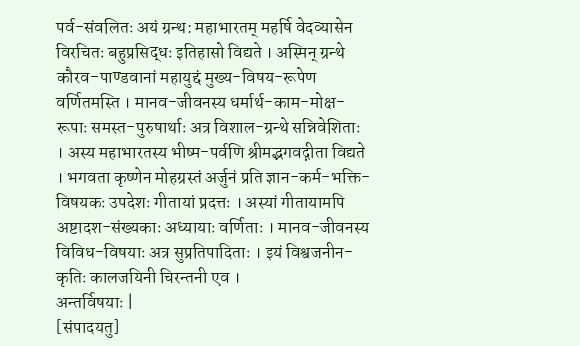पर्व-संवलितः अयं ग्रन्थ: महाभारतम् महर्षि वेदव्यासेन विरचितः बहुप्रसिद्धः इतिहासो विद्यते । अस्मिन् ग्रन्थे कौरव-पाण्डवानां महायुद्दं मुख्य-विषय-रूपेण वर्णितमस्ति । मानव-जीवनस्य धर्मार्थ-काम-मोक्ष-रूपाः समस्त-पुरुषार्थाः अत्र विशाल-ग्रन्थे सन्निवेशिताः । अस्य महाभारतस्य भीष्म-पर्वणि श्रीमद्भगवद्गीता विद्यते । भगवता कृष्णेन मोहग्रस्तं अर्जुनं प्रति ज्ञान-कर्म-भक्ति-विषयकः उपदेशः गीतायां प्रदत्तः । अस्यां गीतायामपि अष्टादश-संख्यकाः अध्यायाः वर्णिताः । मानव-जीवनस्य विविध-विषयाः अत्र सुप्रतिपादिताः । इयं विश्वजनीन-कृतिः कालजयिनी चिरन्तनी एव ।
अन्तर्विषयाः |
[संपादयतु]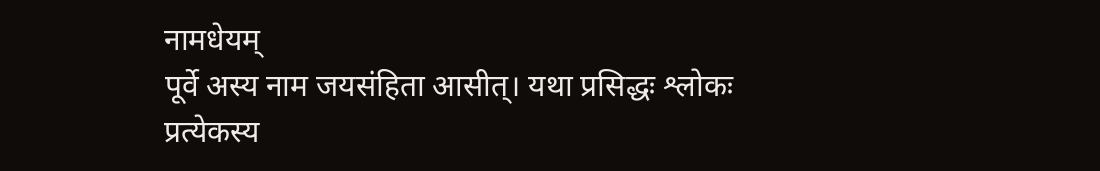नामधेयम्
पूर्वे अस्य नाम जयसंहिता आसीत्। यथा प्रसिद्धः श्लोकः प्रत्येकस्य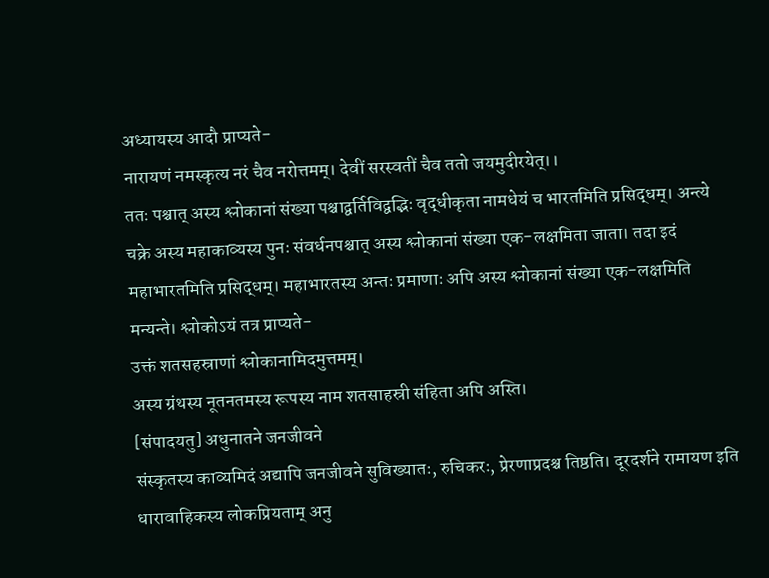अध्यायस्य आदौ प्राप्यते-
नारायणं नमस्कृत्य नरं चैव नरोत्तमम्। देवीं सरस्वतीं चैव ततो जयमुदीरयेत्।।
ततः पश्चात् अस्य श्लोकानां संख्या पश्चाद्वर्तिविद्वद्भिः वृद्धीकृता नामधेयं च भारतमिति प्रसिद्धम्। अन्त्ये चक्रे अस्य महाकाव्यस्य पुनः संवर्धनपश्चात् अस्य श्लोकानां संख्या एक-लक्षमिता जाता। तदा इदं महाभारतमिति प्रसिद्धम्। महाभारतस्य अन्तः प्रमाणाः अपि अस्य श्लोकानां संख्या एक-लक्षमिति मन्यन्ते। श्लोकोऽयं तत्र प्राप्यते-
उक्तं शतसहस्राणां श्लोकानामिदमुत्तमम्।
अस्य ग्रंथस्य नूतनतमस्य रूपस्य नाम शतसाहस्री संहिता अपि अस्ति।
[संपादयतु] अधुनातने जनजीवने
संस्कृतस्य काव्यमिदं अद्यापि जनजीवने सुविख्यातः, रुचिकरः, प्रेरणाप्रदश्च तिष्ठति। दूरदर्शने रामायण इति धारावाहिकस्य लोकप्रियताम् अनु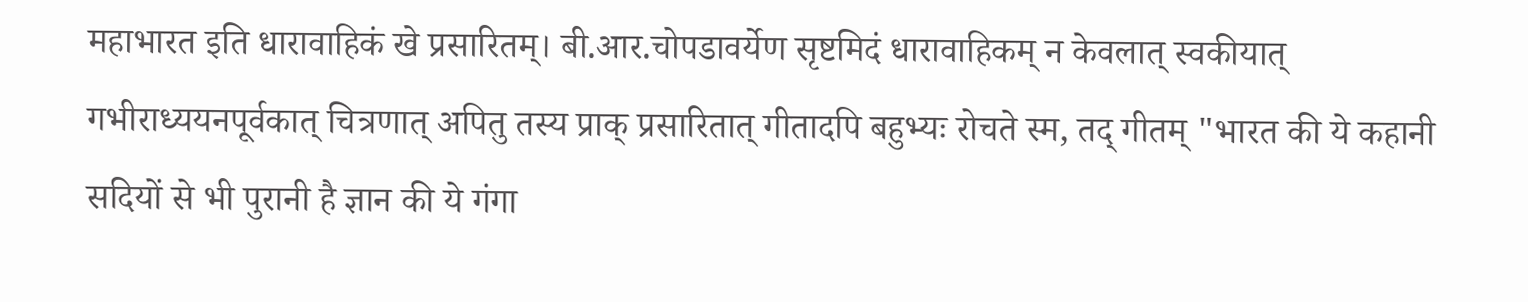महाभारत इति धारावाहिकं खे प्रसारितम्। बी.आर.चोपडावर्येण सृष्टमिदं धारावाहिकम् न केवलात् स्वकीयात् गभीराध्ययनपूर्वकात् चित्रणात् अपितु तस्य प्राक् प्रसारितात् गीतादपि बहुभ्यः रोचते स्म, तद् गीतम् "भारत की ये कहानी सदियों से भी पुरानी है ज्ञान की ये गंगा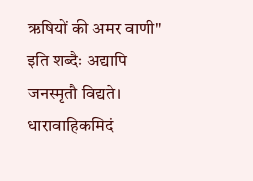ऋषियों की अमर वाणी" इति शब्दैः अद्यापि जनस्मृतौ विद्यते। धारावाहिकमिदं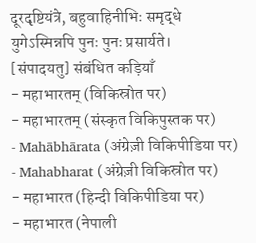दूरदृष्टियंत्रे, बहुवाहिनीभिः समृद्धे युगेऽस्मिन्नपि पुनः पुनः प्रसार्यते।
[संपादयतु] संबंधित कड़ियाँ
- महाभारतम् (विकिस्रोत पर)
- महाभारतम् (संस्कृत विकिपुस्तक पर)
- Mahābhārata (अंग्रेज़ी विकिपीडिया पर)
- Mahabharat (अंग्रेज़ी विकिस्रोत पर)
- महाभारत (हिन्दी विकिपीडिया पर)
- महाभारत (नेपाली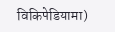विकिपेडियामा)